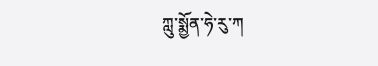ཀླུ་སྨྱོན་ཧེ་རུ་ཀ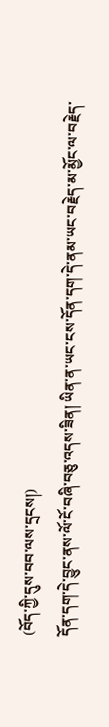(བོད་ཀྱི་དུས་བབ་ལས་དྲངས།)
དོན་དག་དེ་བྱུང་ནས་ལོ་ངོ་བཞི་བཅུ་འདས་ཟིན། ཡིན་ན་ཡང་ངས་དོན་དག་དེ་ནམ་ཡང་བརྗེད་མ་མྱོང་ལ་བརྗེད་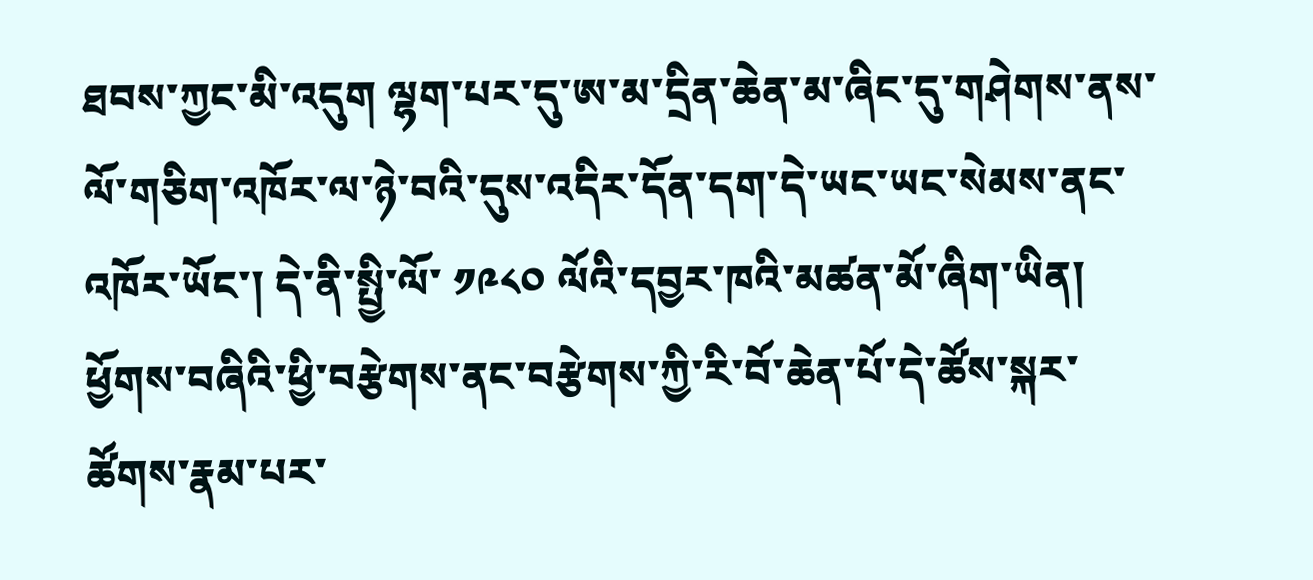ཐབས་ཀྱང་མི་འདུག ལྷག་པར་དུ་ཨ་མ་དྲིན་ཆེན་མ་ཞིང་དུ་གཤེགས་ནས་ལོ་གཅིག་འཁོར་ལ་ཉེ་བའི་དུས་འདིར་དོན་དག་དེ་ཡང་ཡང་སེམས་ནང་འཁོར་ཡོང་། དེ་ནི་སྤྱི་ལོ་ ༡༩༨༠ ལོའི་དབྱར་ཁའི་མཚན་མོ་ཞིག་ཡིན། ཕྱོགས་བཞིའི་ཕྱི་བརྩེགས་ནང་བརྩེགས་ཀྱི་རི་བོ་ཆེན་པོ་དེ་ཚོས་སྐར་ཚོགས་རྣམ་པར་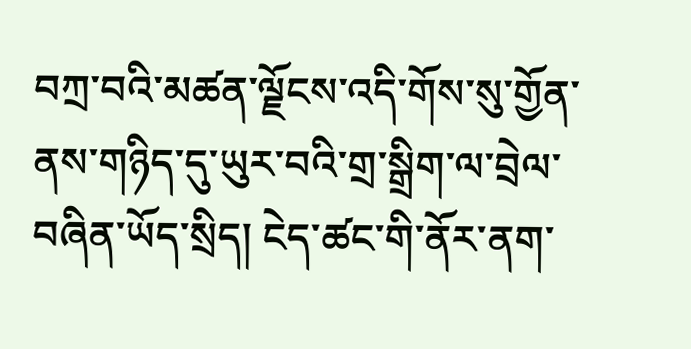བཀྲ་བའི་མཚན་ལྗོངས་འདི་གོས་སུ་གྱོན་ནས་གཉིད་དུ་ཡུར་བའི་གྲ་སྒྲིག་ལ་བྲེལ་བཞིན་ཡོད་སྲིད། ངེད་ཚང་གི་ནོར་ནག་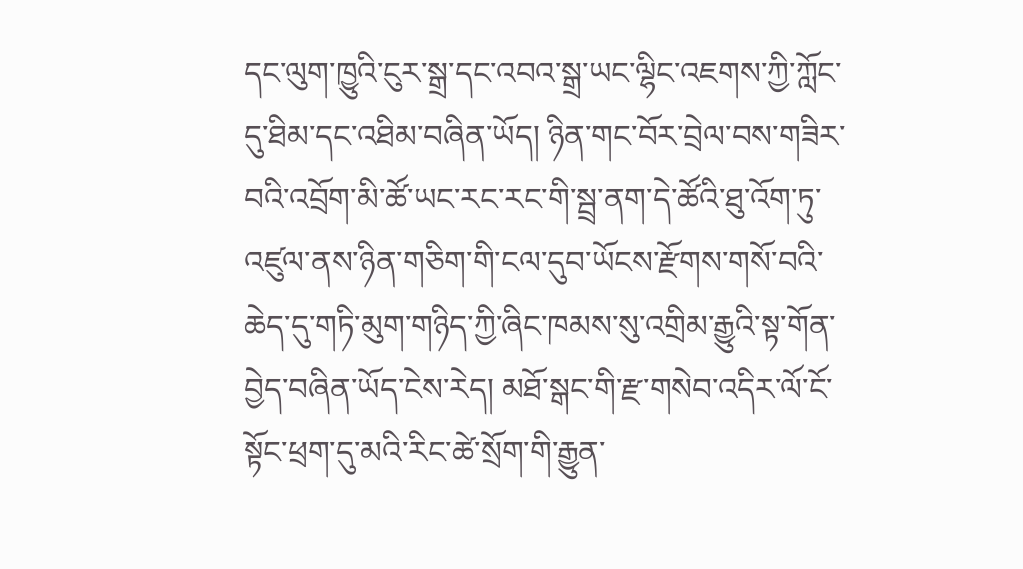དང་ལུག་ཁྱུའི་ངུར་སྒྲ་དང་འབའ་སྒྲ་ཡང་ལྷིང་འཇགས་ཀྱི་ཀློང་དུ་ཐིམ་དང་འཐིམ་བཞིན་ཡོད། ཉིན་གང་བོར་བྲེལ་བས་གཟིར་བའི་འབྲོག་མི་ཚོ་ཡང་རང་རང་གི་སྦྲ་ནག་དེ་ཚོའི་ཐུ་འོག་ཏུ་འཛུལ་ནས་ཉིན་གཅིག་གི་ངལ་དུབ་ཡོངས་རྫོགས་གསོ་བའི་ཆེད་དུ་གཏི་མུག་གཉིད་ཀྱི་ཞིང་ཁམས་སུ་འགྲིམ་རྒྱུའི་སྟ་གོན་བྱེད་བཞིན་ཡོད་ངེས་རེད། མཐོ་སྒང་གི་རྫ་གསེབ་འདིར་ལོ་ངོ་སྟོང་ཕྲག་དུ་མའི་རིང་ཚེ་སྲོག་གི་རྒྱུན་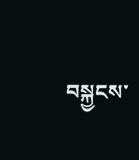བསྐྱངས་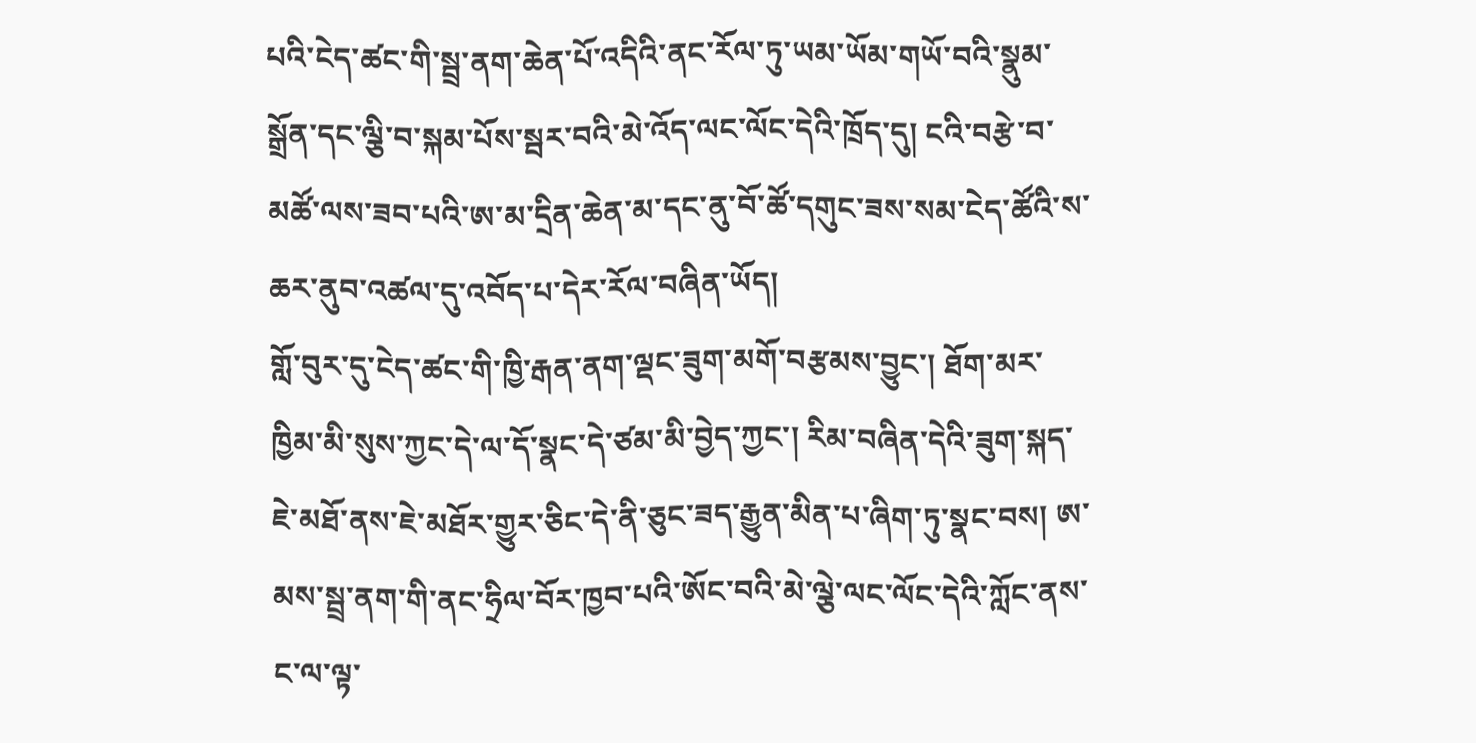པའི་ངེད་ཚང་གི་སྦྲ་ནག་ཆེན་པོ་འདིའི་ནང་རོལ་ཏུ་ཡམ་ཡོམ་གཡོ་བའི་སྣུམ་སྒྲོན་དང་ལྕི་བ་སྐམ་པོས་སྦར་བའི་མེ་འོད་ལང་ལོང་དེའི་ཁྲོད་དུ། ངའི་བརྩེ་བ་མཚོ་ལས་ཟབ་པའི་ཨ་མ་དྲིན་ཆེན་མ་དང་ནུ་བོ་ཚོ་དགུང་ཟས་སམ་ངེད་ཚོའི་ས་ཆར་ནུབ་འཚལ་དུ་འབོད་པ་དེར་རོལ་བཞིན་ཡོད།
གློ་བུར་དུ་ངེད་ཚང་གི་ཁྱི་རྒན་ནག་ལྡང་ཟུག་མགོ་བརྩམས་བྱུང་། ཐོག་མར་ཁྱིམ་མི་སུས་ཀྱང་དེ་ལ་དོ་སྣང་དེ་ཙམ་མི་བྱེད་ཀྱང་། རིམ་བཞིན་དེའི་ཟུག་སྐད་ཇེ་མཐོ་ནས་ཇེ་མཐོར་གྱུར་ཅིང་དེ་ནི་ཅུང་ཟད་རྒྱུན་མིན་པ་ཞིག་ཏུ་སྣང་བས། ཨ་མས་སྦྲ་ནག་གི་ནང་ཧྲིལ་བོར་ཁྱབ་པའི་ཨོང་བའི་མེ་ལྕེ་ལང་ལོང་དེའི་ཀློང་ནས་ང་ལ་ལྟ་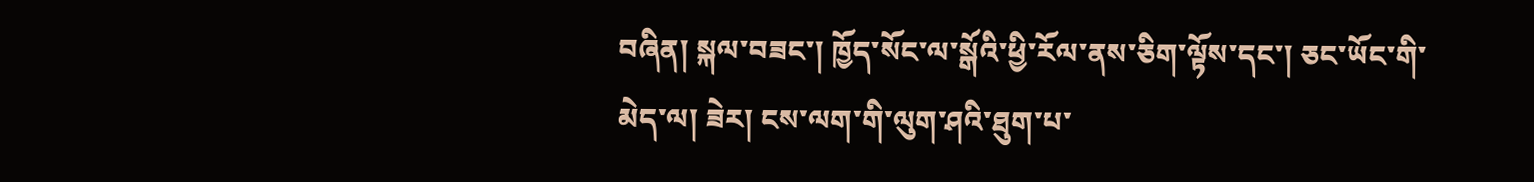བཞིན། སྐལ་བཟང་། ཁྱོད་སོང་ལ་སྒོའི་ཕྱི་རོལ་ནས་ཅིག་ལྟོས་དང་། ཅང་ཡོང་གི་མེད་ལ། ཟེར། ངས་ལག་གི་ལུག་ཤའི་ཐུག་པ་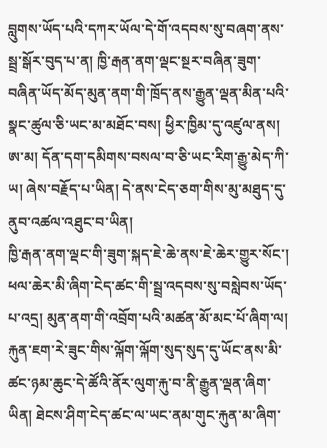བླུགས་ཡོད་པའི་དཀར་ཡོལ་དེ་གོ་འདབས་སུ་བཞག་ནས་སྦྲ་སྒོར་བུད་པ་ན། ཁྱི་རྒན་ནག་ལྡང་སྔར་བཞིན་ཟུག་བཞིན་ཡོད་མོད་མུན་ནག་གི་ཁྲོད་ནས་རྒྱུན་ལྡན་མིན་པའི་སྣང་ཚུལ་ཅི་ཡང་མ་མཐོང་བས། ཕྱིར་ཁྱིམ་དུ་འཛུལ་ནས། ཨ་མ། དོན་དག་དམིགས་བསལ་བ་ཅི་ཡང་རིག་རྒྱུ་མེད་ཀི་ཡ། ཞེས་བརྗོད་པ་ཡིན། དེ་ནས་ངེད་ཅག་གིས་མུ་མཐུད་དུ་ནུབ་འཚལ་འཐུང་བ་ཡིན།
ཁྱི་རྒན་ནག་ལྡང་གི་ཟུག་སྐད་ཇེ་ཆེ་ནས་ཇེ་ཆེར་གྱུར་སོང་། ཕལ་ཆེར་མི་ཞིག་ངེད་ཚང་གི་སྦྲ་འདབས་སུ་བསླེབས་ཡོད་པ་འདྲ། མུན་ནག་གི་འབྲོག་པའི་མཚན་མོ་མང་པོ་ཞིག་ལ། རྐུན་ཇག་རེ་ཟུང་གིས་ལྐོག་ལྐོག་སུད་སུད་དུ་ཡོང་ནས་མི་ཚང་ཉམ་ཆུང་དེ་ཚོའི་ནོར་ལུག་རྐུ་བ་ནི་རྒྱུན་ལྡན་ཞིག་ཡིན། ཐེངས་ཤིག་ངེད་ཚང་ལ་ཡང་ནམ་གུང་རྐུན་མ་ཞིག་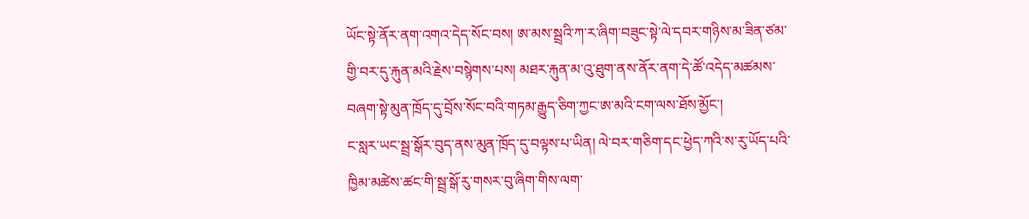ཡོང་སྟེ་ནོར་ནག་འགའ་དེད་སོང་བས། ཨ་མས་སྦྲའི་ཀ་ར་ཞིག་བཟུང་སྟེ་ལེ་དབར་གཉིས་མ་ཟིན་ཙམ་གྱི་བར་དུ་རྐུན་མའི་རྗེས་བསྙེགས་པས། མཐར་རྐུན་མ་འུ་ཐུག་ནས་ནོར་ནག་དེ་ཚོ་འདེད་མཚམས་བཞག་སྟེ་མུན་ཁྲོད་དུ་བྲོས་སོང་བའི་གཏམ་རྒྱུད་ཅིག་ཀྱང་ཨ་མའི་ངག་ལས་ཐོས་མྱོང་།
ང་སླར་ཡང་སྦྲ་སྒོར་བུད་ནས་མུན་ཁྲོད་དུ་བལྟས་པ་ཡིན། ལེ་བར་གཅིག་དང་ཕྱེད་ཀའི་ས་རུ་ཡོད་པའི་ཁྱིམ་མཚེས་ཚང་གི་སྦྲ་སྒོ་རུ་གསར་བུ་ཞིག་གིས་ལག་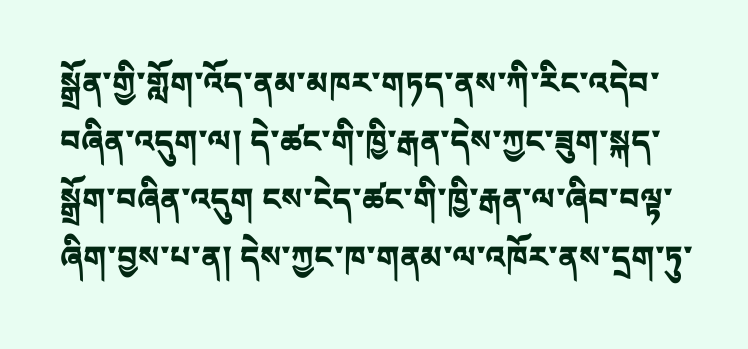སྒྲོན་གྱི་གློག་འོད་ནམ་མཁར་གཏད་ནས་ཀི་རིང་འདེབ་བཞིན་འདུག་ལ། དེ་ཚང་གི་ཁྱི་རྒན་དེས་ཀྱང་ཟུག་སྐད་སྒྲོག་བཞིན་འདུག ངས་ངེད་ཚང་གི་ཁྱི་རྒན་ལ་ཞིབ་བལྟ་ཞིག་བྱས་པ་ན། དེས་ཀྱང་ཁ་གནམ་ལ་འཁོར་ནས་དྲག་ཏུ་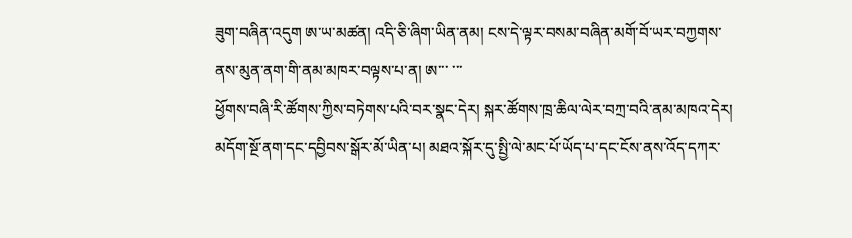ཟུག་བཞིན་འདུག ཨ་ཡ་མཚན། འདི་ཅི་ཞིག་ཡིན་ནམ། ངས་དེ་ལྟར་བསམ་བཞིན་མགོ་བོ་ཡར་བཀྱགས་ནས་མུན་ནག་གི་ནམ་མཁར་བལྟས་པ་ན། ཨ་་་ ་་་
ཕྱོགས་བཞི་རི་ཚོགས་ཀྱིས་བཏེགས་པའི་བར་སྣང་དེར། སྐར་ཚོགས་ཁྲ་ཆིལ་ལེར་བཀྲ་བའི་ནམ་མཁའ་དེར། མདོག་སྔོ་ནག་དང་དབྱིབས་སྒོར་མོ་ཡིན་པ། མཐའ་སྐོར་དུ་སྤྱི་ལེ་མང་པོ་ཡོད་པ་དང་ངོས་ནས་འོད་དཀར་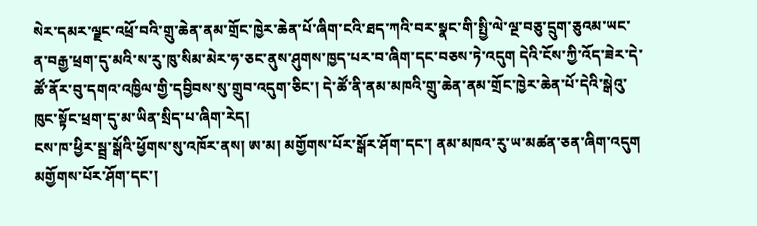སེར་དམར་ལྗང་འཕྲོ་བའི་གྲུ་ཆེན་ནམ་གྲོང་ཁྱེར་ཆེན་པོ་ཞིག་ངའི་ཐད་ཀའི་བར་སྣང་གི་སྤྱི་ལེ་ལྔ་བཅུ་དྲུག་ཅུའམ་ཡང་ན་བརྒྱ་ཕྲག་དུ་མའི་ས་རུ་ཁུ་སིམ་མེར་ཧ་ཅང་ནུས་ཤུགས་ཁྱད་པར་བ་ཞིག་དང་བཅས་ཏེ་འདུག དེའི་ངོས་ཀྱི་འོད་ཟེར་དེ་ཚོ་ནོར་བུ་དགའ་འཁྱིལ་གྱི་དབྱིབས་སུ་གྲུབ་འདུག་ཅིང་། དེ་ཚོ་ནི་ནམ་མཁའི་གྲུ་ཆེན་ནམ་གྲོང་ཁྱེར་ཆེན་པོ་དེའི་སྒེའུ་ཁུང་སྟོང་ཕྲག་དུ་མ་ཡིན་སྲིད་པ་ཞིག་རེད།
ངས་ཁ་ཕྱིར་སྦྲ་སྒོའི་ཕྱོགས་སུ་འཁོར་ནས། ཨ་མ། མགྱོགས་པོར་སྒོར་ཤོག་དང་། ནམ་མཁའ་རུ་ཡ་མཚན་ཅན་ཞིག་འདུག མགྱོགས་པོར་ཤོག་དང་།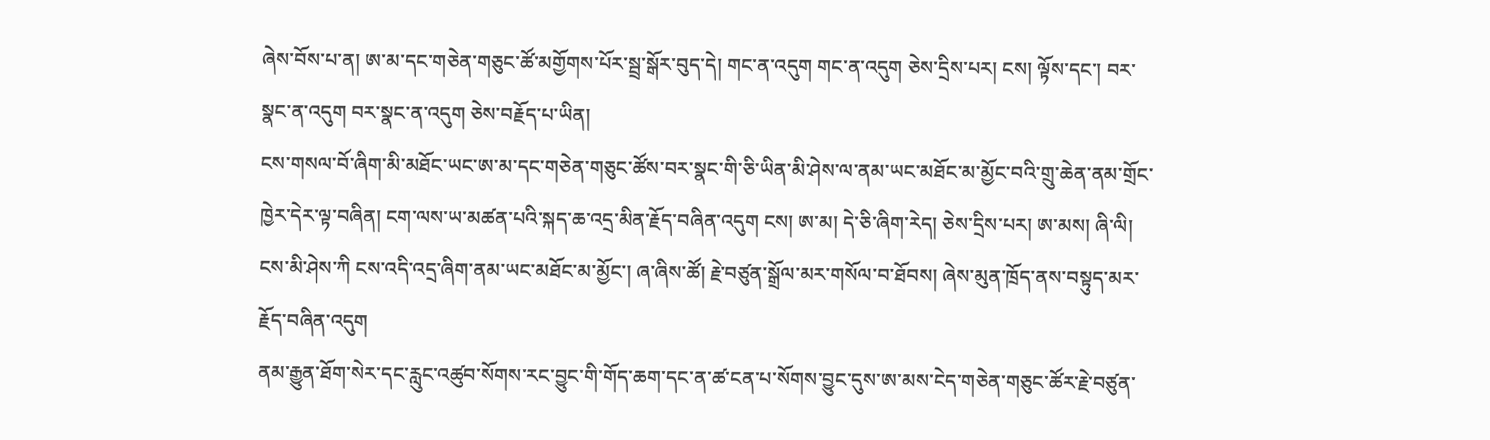ཞེས་བོས་པ་ན། ཨ་མ་དང་གཅེན་གཅུང་ཚོ་མགྱོགས་པོར་སྦྲ་སྒོར་བུད་དེ། གང་ན་འདུག གང་ན་འདུག ཅེས་དྲིས་པར། ངས། ལྟོས་དང་། བར་སྣང་ན་འདུག བར་སྣང་ན་འདུག ཅེས་བརྗོད་པ་ཡིན།
ངས་གསལ་བོ་ཞིག་མི་མཐོང་ཡང་ཨ་མ་དང་གཅེན་གཅུང་ཚོས་བར་སྣང་གི་ཅི་ཡིན་མི་ཤེས་ལ་ནམ་ཡང་མཐོང་མ་མྱོང་བའི་གྲུ་ཆེན་ནམ་གྲོང་ཁྱེར་དེར་ལྟ་བཞིན། ངག་ལས་ཡ་མཚན་པའི་སྐད་ཆ་འདྲ་མིན་རྗོད་བཞིན་འདུག ངས། ཨ་མ། དེ་ཅི་ཞིག་རེད། ཅེས་དྲིས་པར། ཨ་མས། ཞི་ལི། ངས་མི་ཤེས་ཀི ངས་འདི་འདྲ་ཞིག་ནམ་ཡང་མཐོང་མ་མྱོང་། ཞ་ཞིས་ཚོ། རྗེ་བཙུན་སྒྲོལ་མར་གསོལ་བ་ཐོབས། ཞེས་མུན་ཁྲོད་ནས་བསྟུད་མར་རྗོད་བཞིན་འདུག
ནམ་རྒྱུན་ཐོག་སེར་དང་རླུང་འཚུབ་སོགས་རང་བྱུང་གི་གོད་ཆག་དང་ན་ཚ་ངན་པ་སོགས་བྱུང་དུས་ཨ་མས་ངེད་གཅེན་གཅུང་ཚོར་རྗེ་བཙུན་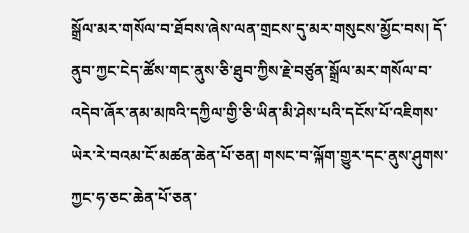སྒྲོལ་མར་གསོལ་བ་ཐོབས་ཞེས་ལན་གྲངས་དུ་མར་གསུངས་མྱོང་བས། དོ་ནུབ་ཀྱང་ངེད་ཚོས་གང་ནུས་ཅི་ཐུབ་ཀྱིས་རྗེ་བཙུན་སྒྲོལ་མར་གསོལ་བ་འདེབ་ཞོར་ནམ་མཁའི་དཀྱིལ་གྱི་ཅི་ཡིན་མི་ཤེས་པའི་དངོས་པོ་འཇིགས་ཡེར་རེ་བའམ་ངོ་མཚན་ཆེན་པོ་ཅན། གསང་བ་ལྐོག་གྱུར་དང་ནུས་ཤུགས་ཀྱང་ཧ་ཅང་ཆེན་པོ་ཅན་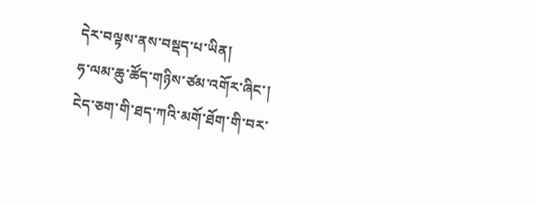དེར་བལྟས་ནས་བསྡད་པ་ཡིན།
ཧ་ལམ་ཆུ་ཚོད་གཉིས་ཙམ་འགོར་ཞིང་། ངེད་ཅག་གི་ཐད་ཀའི་མགོ་ཐོག་གི་བར་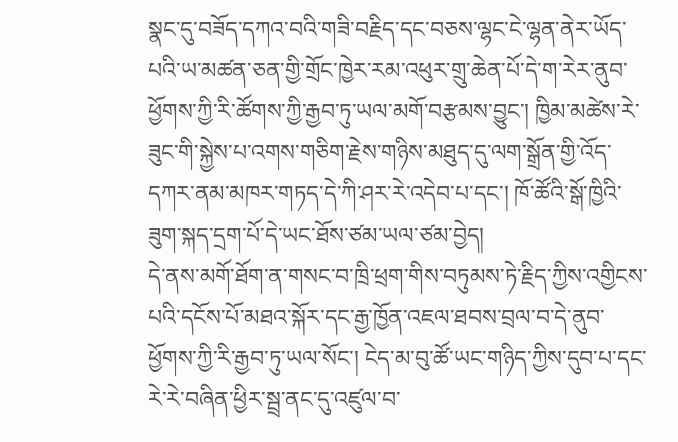སྣང་དུ་བཟོད་དཀའ་བའི་གཟི་བརྗིད་དང་བཅས་ལྷང་ངེ་ལྷན་ནེར་ཡོད་པའི་ཡ་མཚན་ཅན་གྱི་གྲོང་ཁྱེར་རམ་འཕུར་གྲུ་ཆེན་པོ་དེ་ག་རེར་ནུབ་ཕྱོགས་ཀྱི་རི་ཚོགས་ཀྱི་རྒྱབ་ཏུ་ཡལ་མགོ་བརྩམས་བྱུང་། ཁྱིམ་མཚེས་རེ་ཟུང་གི་སྐྱེས་པ་འགས་གཅིག་རྗེས་གཉིས་མཐུད་དུ་ལག་སྒྲོན་གྱི་འོད་དཀར་ནམ་མཁར་གཏད་དེ་ཀི་ཤར་རེ་འདེབ་པ་དང་། ཁོ་ཚོའི་སྒོ་ཁྱིའི་ཟུག་སྐད་དྲག་པོ་དེ་ཡང་ཐོས་ཙམ་ཡལ་ཙམ་བྱེད།
དེ་ནས་མགོ་ཐོག་ན་གསང་བ་ཁྲི་ཕྲག་གིས་བཏུམས་ཏེ་རྗིད་ཀྱིས་འགྱིངས་པའི་དངོས་པོ་མཐའ་སྐོར་དང་རྒྱ་ཁྱོན་འཇལ་ཐབས་བྲལ་བ་དེ་ནུབ་ཕྱོགས་ཀྱི་རི་རྒྱབ་ཏུ་ཡལ་སོང་། ངེད་མ་བུ་ཚོ་ཡང་གཉིད་ཀྱིས་དུབ་པ་དང་རེ་རེ་བཞིན་ཕྱིར་སྦྲ་ནང་དུ་འཛུལ་བ་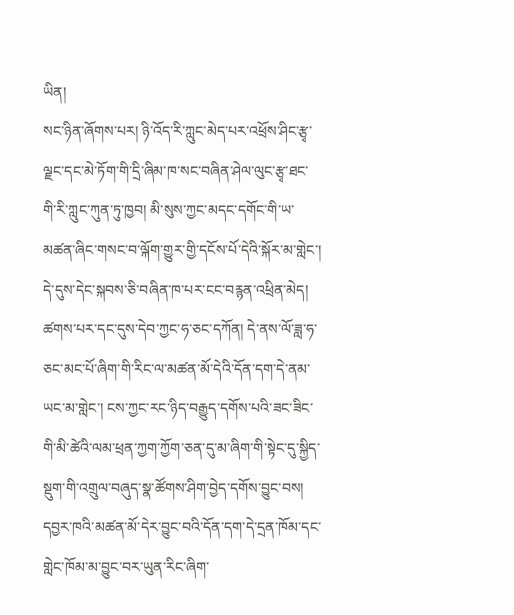ཡིན།
སང་ཉིན་ཞོགས་པར། ཉི་འོད་རི་ཀླུང་མེད་པར་འཕྲོས་ཤིང་རྩྭ་ལྗང་དང་མེ་ཏོག་གི་དྲི་ཞིམ་ཁ་སང་བཞིན་ཤེལ་ལུང་རྩྭ་ཐང་གི་རི་ཀླུང་ཀུན་ཏུ་ཁྱབ། མི་སུས་ཀྱང་མདང་དགོང་གི་ཡ་མཚན་ཞིང་གསང་བ་ལྐོག་གྱུར་གྱི་དངོས་པོ་དེའི་སྐོར་མ་གླེང་། དེ་དུས་དེང་སྐབས་ཅི་བཞིན་ཁ་པར་ངང་བརྙན་འཕྲིན་མེད། ཚགས་པར་དང་དུས་དེབ་ཀྱང་ཧ་ཅང་དཀོན། དེ་ནས་ལོ་ཟླ་ཧ་ཅང་མང་པོ་ཞིག་གི་རིང་ལ་མཚན་མོ་དེའི་དོན་དག་དེ་ནམ་ཡང་མ་གླེང་། ངས་ཀྱང་རང་ཉིད་བརྒྱུད་དགོས་པའི་ཟང་ཟིང་གི་མི་ཚེའི་ལམ་ཕྲན་ཀྱག་ཀྱོག་ཅན་དུ་མ་ཞིག་གི་སྟེང་དུ་སྐྱིད་སྡུག་གི་འགྲུལ་བཞུད་སྣ་ཚོགས་ཤིག་བྱེད་དགོས་བྱུང་བས། དབྱར་ཁའི་མཚན་མོ་དེར་བྱུང་བའི་དོན་དག་དེ་དྲན་ཁོམ་དང་གླེང་ཁོམ་མ་བྱུང་བར་ཡུན་རིང་ཞིག་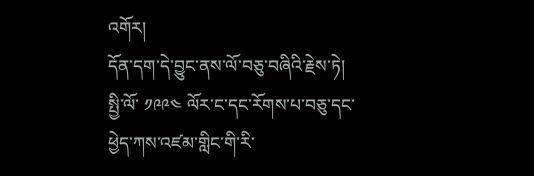འགོར།
དོན་དག་དེ་བྱུང་ནས་ལོ་བཅུ་བཞིའི་རྗེས་ཏེ། སྤྱི་ལོ་ ༡༩༩༤ ལོར་ང་དང་རོགས་པ་བཅུ་དང་ཕྱེད་ཀས་འཛམ་གླིང་གི་རི་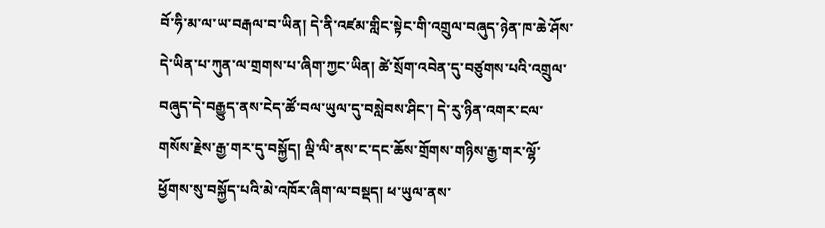བོ་ཧི་མ་ལ་ཡ་བརྒལ་བ་ཡིན། དེ་ནི་འཛམ་གླིང་སྟེང་གི་འགྲུལ་བཞུད་ཉེན་ཁ་ཆེ་ཤོས་དེ་ཡིན་པ་ཀུན་ལ་གྲགས་པ་ཞིག་ཀྱང་ཡིན། ཚེ་སྲོག་འབེན་དུ་བཙུགས་པའི་འགྲུལ་བཞུད་དེ་བརྒྱུད་ནས་ངེད་ཚོ་བལ་ཡུལ་དུ་བསླེབས་ཤིང་། དེ་རུ་ཉིན་འགར་ངལ་གསོས་རྗེས་རྒྱ་གར་དུ་བསྐྱོད། ལྡི་ལི་ནས་ང་དང་ཆོས་གྲོགས་གཉིས་རྒྱ་གར་ལྷོ་ཕྱོགས་སུ་བསྐྱོད་པའི་མེ་འཁོར་ཞིག་ལ་བསྡད། ཕ་ཡུལ་ནས་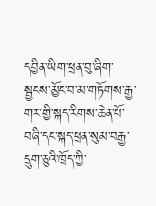དབྱིན་ཡིག་ཕྲན་བུ་ཞིག་སྦྱངས་མྱོང་བ་མ་གཏོགས་རྒྱ་གར་གྱི་སྐད་རིགས་ཆེན་པོ་བཞི་དང་སྐད་ཕྲན་སུམ་བརྒྱ་དྲུག་ཅུའི་ཁྲོད་ཀྱི་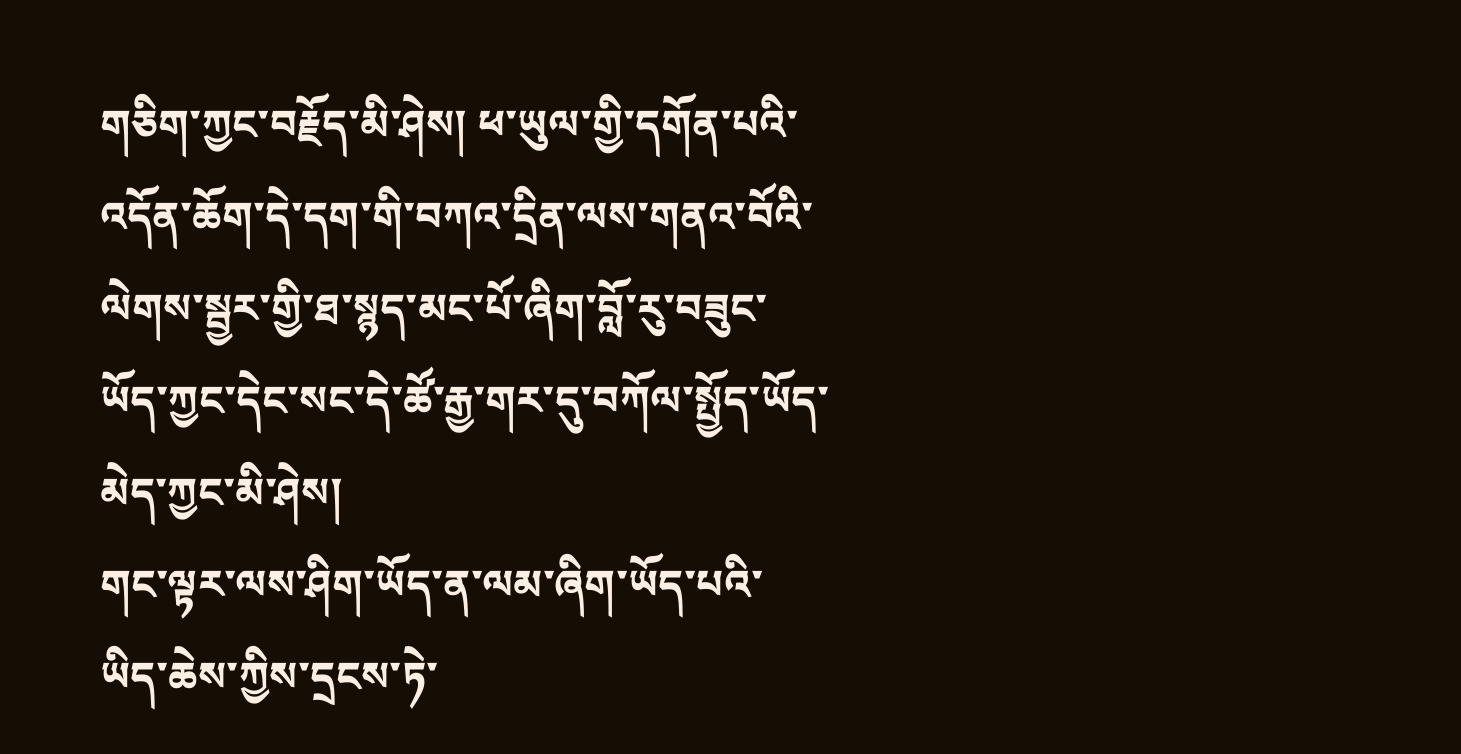གཅིག་ཀྱང་བརྗོད་མི་ཤེས། ཕ་ཡུལ་གྱི་དགོན་པའི་འདོན་ཆོག་དེ་དག་གི་བཀའ་དྲིན་ལས་གནའ་བོའི་ལེགས་སྦྱར་གྱི་ཐ་སྙད་མང་པོ་ཞིག་བློ་རུ་བཟུང་ཡོད་ཀྱང་དེང་སང་དེ་ཚོ་རྒྱ་གར་དུ་བཀོལ་སྤྱོད་ཡོད་མེད་ཀྱང་མི་ཤེས།
གང་ལྟར་ལས་ཤིག་ཡོད་ན་ལམ་ཞིག་ཡོད་པའི་ཡིད་ཆེས་ཀྱིས་དྲངས་ཏེ་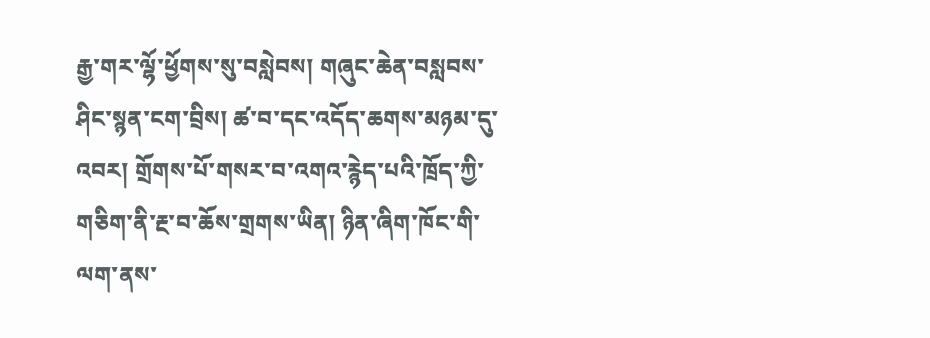རྒྱ་གར་ལྷོ་ཕྱོགས་སུ་བསླེབས། གཞུང་ཆེན་བསླབས་ཤིང་སྙན་ངག་བྲིས། ཚ་བ་དང་འདོད་ཆགས་མཉམ་དུ་འབར། གྲོགས་པོ་གསར་བ་འགའ་རྙེད་པའི་ཁྲོད་ཀྱི་གཅིག་ནི་རྔ་བ་ཆོས་གྲགས་ཡིན། ཉིན་ཞིག་ཁོང་གི་ལག་ནས་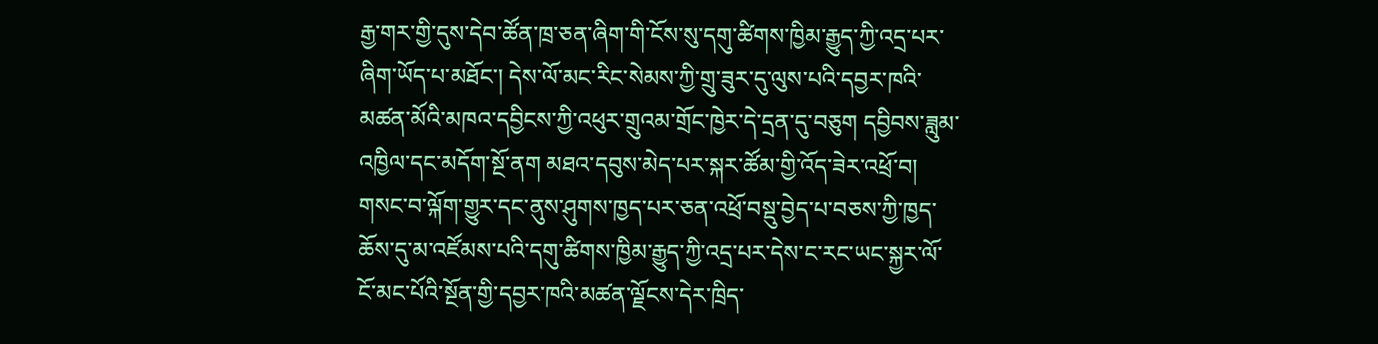རྒྱ་གར་གྱི་དུས་དེབ་ཚོན་ཁྲ་ཅན་ཞིག་གི་ངོས་སུ་དགུ་ཚིགས་ཁྱིམ་རྒྱུད་ཀྱི་འདྲ་པར་ཞིག་ཡོད་པ་མཐོང་། དེས་ལོ་མང་རིང་སེམས་ཀྱི་གྲུ་ཟུར་དུ་ལུས་པའི་དབྱར་ཁའི་མཚན་མོའི་མཁའ་དབྱིངས་ཀྱི་འཕུར་གྲུའམ་གྲོང་ཁྱེར་དེ་དྲན་དུ་བཅུག དབྱིབས་ཟླུམ་འཁྱིལ་དང་མདོག་སྔོ་ནག མཐའ་དབུས་མེད་པར་སྐར་ཚོམ་གྱི་འོད་ཟེར་འཕྲོ་བ། གསང་བ་ལྐོག་གྱུར་དང་ནུས་ཤུགས་ཁྱད་པར་ཅན་འཕྲོ་བསྡུ་བྱེད་པ་བཅས་ཀྱི་ཁྱད་ཆོས་དུ་མ་འཛོམས་པའི་དགུ་ཚིགས་ཁྱིམ་རྒྱུད་ཀྱི་འདྲ་པར་དེས་ང་རང་ཡང་སྐྱར་ལོ་ངོ་མང་པོའི་སྔོན་གྱི་དབྱར་ཁའི་མཚན་ལྗོངས་དེར་ཁྲིད་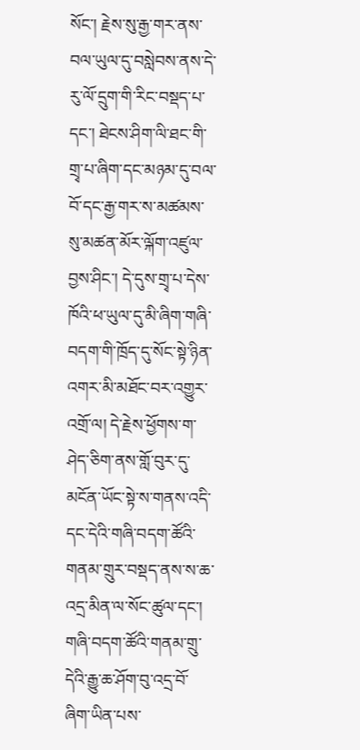སོང་། རྗེས་སུ་རྒྱ་གར་ནས་བལ་ཡུལ་དུ་བསླེབས་ནས་དེ་རུ་ལོ་དྲུག་གི་རིང་བསྡད་པ་དང་། ཐེངས་ཤིག་ལི་ཐང་གི་གྲྭ་པ་ཞིག་དང་མཉམ་དུ་བལ་བོ་དང་རྒྱ་གར་ས་མཚམས་སུ་མཚན་མོར་ལྐོག་འཛུལ་བྱས་ཤིང་། དེ་དུས་གྲྭ་པ་དེས་ཁོའི་ཕ་ཡུལ་དུ་མི་ཞིག་གཞི་བདག་གི་ཁྲོད་དུ་སོང་སྟེ་ཉིན་འགར་མི་མཐོང་བར་འགྱུར་འགྲོ་ལ། དེ་རྗེས་ཕྱོགས་ག་ཤེད་ཅིག་ནས་གློ་བུར་དུ་མངོན་ཡོང་སྟེ་ས་གནས་འདི་དང་དེའི་གཞི་བདག་ཚོའི་གནམ་གྲུར་བསྡད་ནས་ས་ཆ་འདྲ་མིན་ལ་སོང་ཚུལ་དང་། གཞི་བདག་ཚོའི་གནམ་གྲུ་དེའི་རྒྱུ་ཆ་ཤོག་བུ་འདྲ་བོ་ཞིག་ཡིན་པས་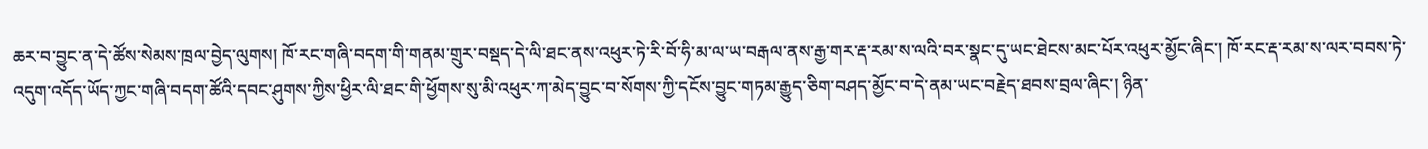ཆར་བ་བྱུང་ན་དེ་ཚོས་སེམས་ཁྲལ་བྱེད་ལུགས། ཁོ་རང་གཞི་བདག་གི་གནམ་གྲུར་བསྡད་དེ་ལི་ཐང་ནས་འཕུར་ཏེ་རི་བོ་ཧི་མ་ལ་ཡ་བརྒལ་ནས་རྒྱ་གར་རྡ་རམ་ས་ལའི་བར་སྣང་དུ་ཡང་ཐེངས་མང་པོར་འཕུར་མྱོང་ཞིང་། ཁོ་རང་རྡ་རམ་ས་ལར་བབས་ཏེ་འདུག་འདོད་ཡོད་ཀྱང་གཞི་བདག་ཚོའི་དབང་ཤུགས་ཀྱིས་ཕྱིར་ལི་ཐང་གི་ཕྱོགས་སུ་མི་འཕུར་ཀ་མེད་བྱུང་བ་སོགས་ཀྱི་དངོས་བྱུང་གཏམ་རྒྱུད་ཅིག་བཤད་མྱོང་བ་དེ་ནམ་ཡང་བརྗེད་ཐབས་བྲལ་ཞིང་། ཉིན་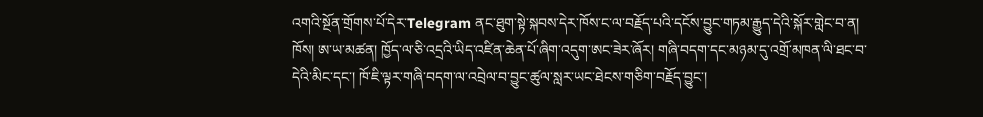འགའི་སྔོན་གྲོགས་པོ་དེར་Telegram ནང་ཐུག་སྟེ་སྐབས་དེར་ཁོས་ང་ལ་བརྗོད་པའི་དངོས་བྱུང་གཏམ་རྒྱུད་དེའི་སྐོར་གླེང་བ་ན། ཁོས། ཨ་ཡ་མཚན། ཁྱོད་ལ་ཅི་འདྲའི་ཡིད་འཛིན་ཆེན་པོ་ཞིག་འདུག་ཨང་ཟེར་ཞོར། གཞི་བདག་དང་མཉམ་དུ་འགྲོ་མཁན་ལི་ཐང་བ་དེའི་མིང་དང་། ཁོ་ཇི་ལྟར་གཞི་བདག་ལ་འབྲེལ་བ་བྱུང་ཚུལ་སླར་ཡང་ཐེངས་གཅིག་བརྗོད་བྱུང་།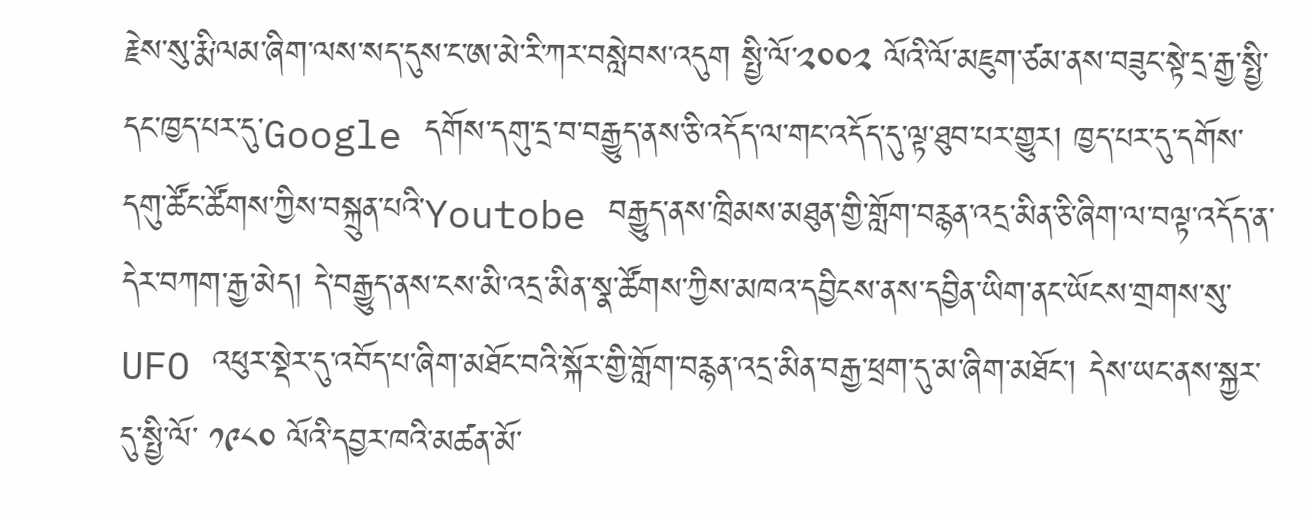རྗེས་སུ་རྨི་ལམ་ཞིག་ལས་སད་དུས་ང་ཨ་མེ་རི་ཀར་བསླེབས་འདུག སྤྱི་ལོ་༢༠༠༢ ལོའི་ལོ་མཇུག་ཙམ་ནས་བཟུང་སྟེ་དྲ་རྒྱ་སྤྱི་དང་ཁྱད་པར་དུ་Google དགོས་དགུ་དྲ་བ་བརྒྱུད་ནས་ཅི་འདོད་ལ་གང་འདོད་དུ་ལྟ་ཐུབ་པར་གྱུར། ཁྱད་པར་དུ་དགོས་དགུ་ཚོང་ཚོགས་ཀྱིས་བསྐྲུན་པའི་Youtobe བརྒྱུད་ནས་ཁྲིམས་མཐུན་གྱི་གློག་བརྙན་འདྲ་མིན་ཅི་ཞིག་ལ་བལྟ་འདོད་ན་དེར་བཀག་རྒྱ་མེད། དེ་བརྒྱུད་ནས་ངས་མི་འདྲ་མིན་སྣ་ཚོགས་ཀྱིས་མཁའ་དབྱིངས་ནས་དབྱིན་ཡིག་ནང་ཡོངས་གྲགས་སུ་UFO འཕུར་སྡེར་དུ་འབོད་པ་ཞིག་མཐོང་བའི་སྐོར་གྱི་གློག་བརྙན་འདྲ་མིན་བརྒྱ་ཕྲག་དུ་མ་ཞིག་མཐོང་། དེས་ཡང་ནས་སྐྱར་དུ་སྤྱི་ལོ་ ༡༩༨༠ ལོའི་དབྱར་ཁའི་མཚན་མོ་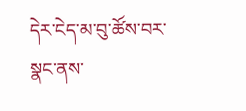དེར་ངེད་མ་བུ་ཚོས་བར་སྣང་ནས་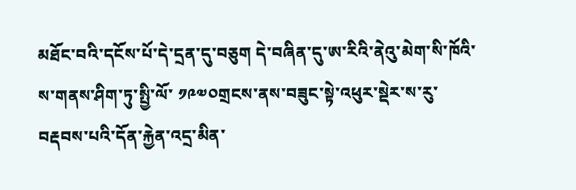མཐོང་བའི་དངོས་པོ་དེ་དྲན་དུ་བཅུག དེ་བཞིན་དུ་ཨ་རིའི་ནེའུ་མེག་སི་ཁོའི་ས་གནས་ཤིག་ཏུ་སྤྱི་ལོ་ ༡༩༧༠གྲངས་ནས་བཟུང་སྟེ་འཕུར་སྡེར་ས་རུ་བརྡབས་པའི་དོན་རྐྱེན་འདྲ་མིན་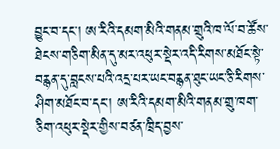བྱུང་བ་དང་། ཨ་རིའི་དམག་མིའི་གནམ་གྲུའི་ཁ་ལོ་བ་ཚོས་ཐེངས་གཅིག་མིན་དུ་མར་འཕུར་སྡེར་འདི་རིགས་མཐོང་སྟེ་བརྙན་དུ་བླངས་པའི་འདྲ་པར་ཡང་བརྙན་ཐུང་ཡང་ཅི་རིགས་ཤིག་མཐོང་བ་དང་། ཨ་རིའི་དམག་མིའི་གནམ་གྲུ་ཁག་ཅིག་འཕུར་སྡེར་གྱིས་བཙན་ཁྲིད་བྱས་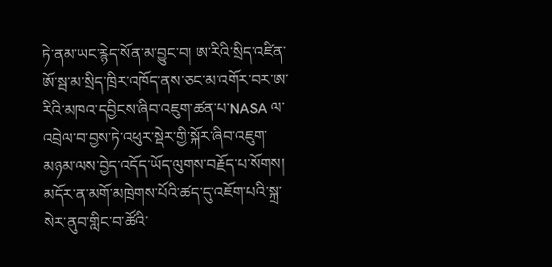ཏེ་ནམ་ཡང་རྙེད་སོན་མ་བྱུང་བ། ཨ་རིའི་སྲིད་འཛིན་ཨོ་སྦ་མ་སྲིད་ཁྲིར་འཁོད་ནས་ཅང་མ་འགོར་བར་ཨ་རིའི་མཁའ་དབྱིངས་ཞིབ་འཇུག་ཚན་པ་NASA ལ་འབྲེལ་བ་བྱས་ཏེ་འཕུར་སྡེར་གྱི་སྐོར་ཞིབ་འཇུག་མཉམ་ལས་བྱེད་འདོད་ཡོད་ལུགས་བརྗོད་པ་སོགས། མདོར་ན་མགོ་མཁྲེགས་པོའི་ཚད་དུ་འཇོག་པའི་སྐྲ་སེར་ནུབ་གླིང་བ་ཚོའི་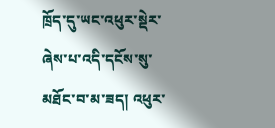ཁྲོད་དུ་ཡང་འཕུར་སྡེར་ཞེས་པ་འདི་དངོས་སུ་མཐོང་བ་མ་ཟད། འཕུར་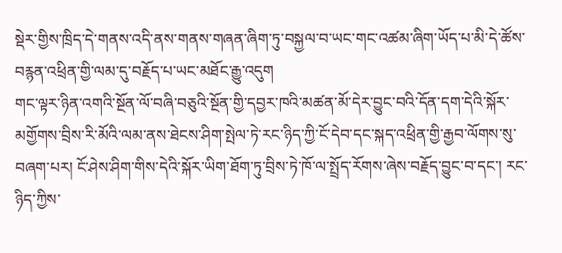སྡེར་གྱིས་ཁྲིད་དེ་གནས་འདི་ནས་གནས་གཞན་ཞིག་ཏུ་བསྐྱལ་བ་ཡང་གང་འཚམ་ཞིག་ཡོད་པ་མི་དེ་ཚོས་བརྙན་འཕྲིན་གྱི་ལམ་དུ་བརྗོད་པ་ཡང་མཐོང་རྒྱུ་འདུག
གང་ལྟར་ཉིན་འགའི་སྔོན་ལོ་བཞི་བཅུའི་སྔོན་གྱི་དབྱར་ཁའི་མཚན་མོ་དེར་བྱུང་བའི་དོན་དག་དེའི་སྐོར་མགྱོགས་བྲིས་རི་མོའི་ལམ་ནས་ཐེངས་ཤིག་སྤེལ་ཏེ་རང་ཉིད་ཀྱི་ངོ་དེབ་དང་སྐད་འཕྲིན་གྱི་རྒྱབ་ལོགས་སུ་བཞག་པར། ངོ་ཤེས་ཤིག་གིས་དེའི་སྐོར་ཡིག་ཐོག་ཏུ་བྲིས་ཏེ་ཁོ་ལ་སྤྲོད་རོགས་ཞེས་བརྗོད་བྱུང་བ་དང་། རང་ཉིད་ཀྱིས་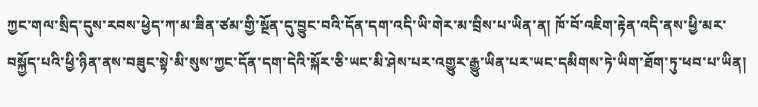ཀྱང་གལ་སྲིད་དུས་རབས་ཕྱེད་ཀ་མ་ཟིན་ཙམ་གྱི་སྔོན་དུ་བྱུང་བའི་དོན་དག་འདི་ཡི་གེར་མ་བྲིས་པ་ཡིན་ན། ཁོ་བོ་འཇིག་རྟེན་འདི་ནས་ཕྱི་མར་བསྐྱོད་པའི་ཕྱི་ཉིན་ནས་བཟུང་སྟེ་མི་སུས་ཀྱང་དོན་དག་དེའི་སྐོར་ཅི་ཡང་མི་ཤེས་པར་འགྱུར་རྒྱུ་ཡིན་པར་ཡང་དམིགས་ཏེ་ཡིག་ཐོག་ཏུ་ཕབ་པ་ཡིན།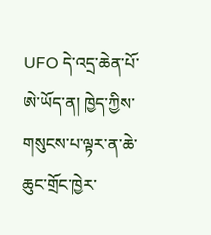UFO དེ་འདྲ་ཆེན་པོ་ཨེ་ཡོད་ན། ཁྱེད་ཀྱིས་གསུངས་པ་ལྟར་ན་ཆེ་ཆུང་གྲོང་ཁྱེར་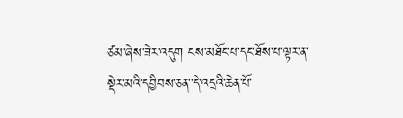ཙམ་ཞེས་ཟེར་འདུག ངས་མཐོང་པ་དང་ཐོས་པ་ལྟར་ན་སྡེར་མའི་དབྱིབས་ཅན་་དེ་འདྲའི་ཆེན་པོ་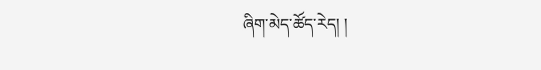ཞིག་མེད་ཚོད་རེད། །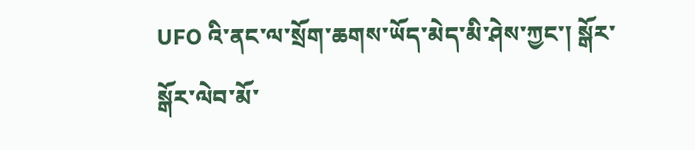UFO འི་ནང་ལ་སྲོག་ཆགས་ཡོད་མེད་མི་ཤེས་ཀྱང་། སྒོར་སྒོར་ལེབ་མོ་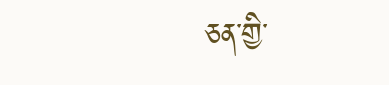ཅན་གྱི་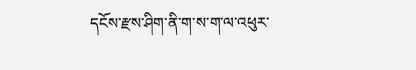དངོས་རྫས་ཤིག་ནི་ག་ས་ག་ལ་འཕུར་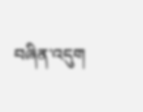བཞིན་འདུག